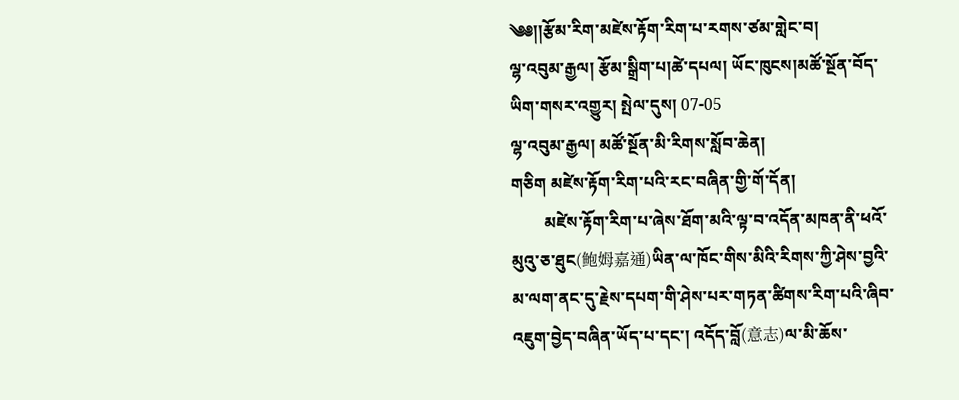༄༅།།རྩོམ་རིག་མཛེས་རྟོག་རིག་པ་རགས་ཙམ་གླེང་བ།
ལྷ་འབུམ་རྒྱལ། རྩོམ་སྒྲིག་པ།ཚེ་དཔལ། ཡོང་ཁུངས།མཚོ་སྔོན་བོད་ཡིག་གསར་འགྱུར། སྤེལ་དུས། 07-05
ལྷ་འབུམ་རྒྱལ། མཚོ་སྔོན་མི་རིགས་སློབ་ཆེན།
གཅིག མཛེས་རྟོག་རིག་པའི་རང་བཞིན་གྱི་གོ་དོན།
        མཛེས་རྟོག་རིག་པ་ཞེས་ཐོག་མའི་ལྟ་བ་འདོན་མཁན་ནི་ཕའོ་མུའུ་ཅ་ཐུང(鲍姆嘉通)ཡིན་ལ་ཁོང་གིས་མིའི་རིགས་ཀྱི་ཤེས་བྱའི་མ་ལག་ནང་དུ་རྗེས་དཔག་གི་ཤེས་པར་གཏན་ཚིགས་རིག་པའི་ཞིབ་འཇུག་བྱེད་བཞིན་ཡོད་པ་དང་། འདོད་བློ(意志)ལ་མི་ཆོས་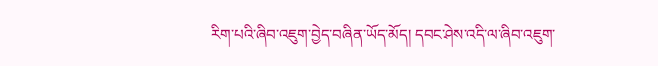རིག་པའི་ཞིབ་འཇུག་བྱེད་བཞིན་ཡོད་མོད། དབང་ཤེས་འདི་ལ་ཞིབ་འཇུག་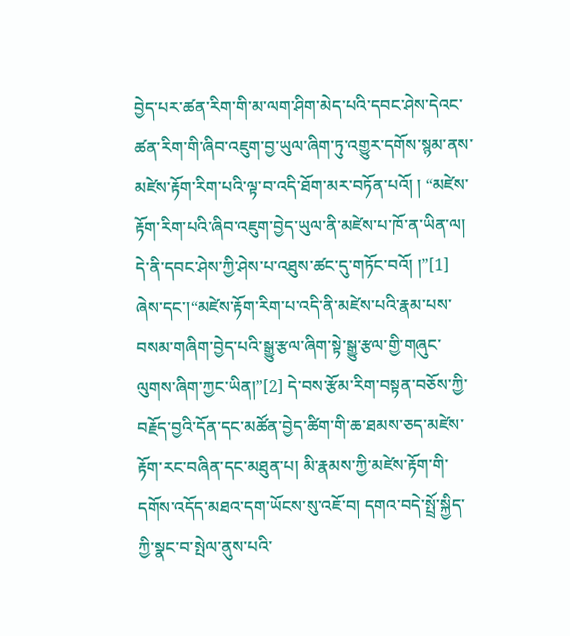བྱེད་པར་ཚན་རིག་གི་མ་ལག་ཤིག་མེད་པའི་དབང་ཤེས་དེའང་ཚན་རིག་གི་ཞིབ་འཇུག་བྱ་ཡུལ་ཞིག་ཏུ་འགྱུར་དགོས་སྙམ་ནས་མཛེས་རྟོག་རིག་པའི་ལྟ་བ་འདི་ཐོག་མར་བཏོན་པའོ། ། “མཛེས་རྟོག་རིག་པའི་ཞིབ་འཇུག་བྱེད་ཡུལ་ནི་མཛེས་པ་ཁོ་ན་ཡིན་ལ། དེ་ནི་དབང་ཤེས་ཀྱི་ཤེས་པ་འཐུས་ཚང་དུ་གཏོང་བའོ། །”[1] ཞེས་དང་།“མཛེས་རྟོག་རིག་པ་འདི་ནི་མཛེས་པའི་རྣམ་པས་བསམ་གཞིག་བྱེད་པའི་སྒྱུ་རྩལ་ཞིག་སྟེ་སྒྱུ་རྩལ་གྱི་གཞུང་ལུགས་ཞིག་ཀྱང་ཡིན།”[2] དེ་བས་རྩོམ་རིག་བསྟན་བཅོས་ཀྱི་བརྗོད་བྱའི་དོན་དང་མཚོན་བྱེད་ཚིག་གི་ཆ་ཐམས་ཅད་མཛེས་རྟོག་རང་བཞིན་དང་མཐུན་པ། མི་རྣམས་ཀྱི་མཛེས་རྟོག་གི་དགོས་འདོད་མཐའ་དག་ཡོངས་སུ་འཇོ་བ། དགའ་བདེ་སྤྲོ་སྐྱིད་ཀྱི་སྣང་བ་སྤེལ་ནུས་པའི་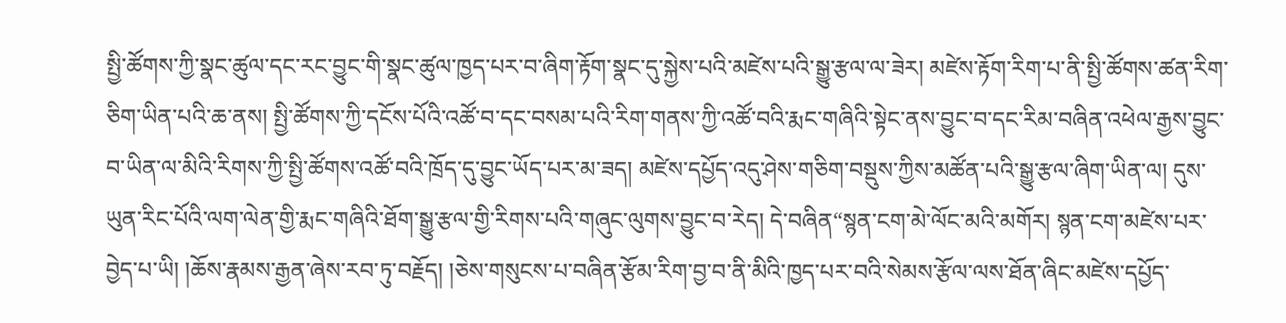སྤྱི་ཚོགས་ཀྱི་སྣང་ཚུལ་དང་རང་བྱུང་གི་སྣང་ཚུལ་ཁྱད་པར་བ་ཞིག་རྟོག་སྣང་དུ་སྐྱེས་པའི་མཛེས་པའི་སྒྱུ་རྩལ་ལ་ཟེར། མཛེས་རྟོག་རིག་པ་ནི་སྤྱི་ཚོགས་ཚན་རིག་ཅིག་ཡིན་པའི་ཆ་ནས། སྤྱི་ཚོགས་ཀྱི་དངོས་པོའི་འཚོ་བ་དང་བསམ་པའི་རིག་གནས་ཀྱི་འཚོ་བའི་རྨང་གཞིའི་སྟེང་ནས་བྱུང་བ་དང་རིམ་བཞིན་འཕེལ་རྒྱས་བྱུང་བ་ཡིན་ལ་མིའི་རིགས་ཀྱི་སྤྱི་ཚོགས་འཚོ་བའི་ཁྲོད་དུ་བྱུང་ཡོད་པར་མ་ཟད། མཛེས་དཔྱོད་འདུ་ཤེས་གཅིག་བསྡུས་ཀྱིས་མཚོན་པའི་སྒྱུ་རྩལ་ཞིག་ཡིན་ལ། དུས་ཡུན་རིང་པོའི་ལག་ལེན་གྱི་རྨང་གཞིའི་ཐོག་སྒྱུ་རྩལ་གྱི་རིགས་པའི་གཞུང་ལུགས་བྱུང་བ་རེད། དེ་བཞིན“སྙན་ངག་མེ་ལོང་མའི་མགོར། སྙན་ངག་མཛེས་པར་བྱེད་པ་ཡི། །ཆོས་རྣམས་རྒྱན་ཞེས་རབ་ཏུ་བརྗོད། །ཅེས་གསུངས་པ་བཞིན་རྩོམ་རིག་བྱ་བ་ནི་མིའི་ཁྱད་པར་བའི་སེམས་རྩོལ་ལས་ཐོན་ཞིང་མཛེས་དཔྱོད་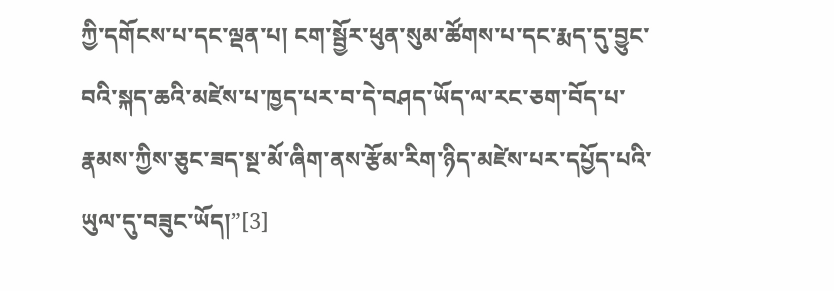ཀྱི་དགོངས་པ་དང་ལྡན་པ། ངག་སྦྱོར་ཕུན་སུམ་ཚོགས་པ་དང་རྨད་དུ་བྱུང་བའི་སྐད་ཆའི་མཛེས་པ་ཁྱད་པར་བ་དེ་བཤད་ཡོད་ལ་རང་ཅག་བོད་པ་རྣམས་ཀྱིས་ཅུང་ཟད་སྔ་མོ་ཞིག་ནས་རྩོམ་རིག་ཉིད་མཛེས་པར་དཔྱོད་པའི་ཡུལ་དུ་བཟུང་ཡོད།”[3]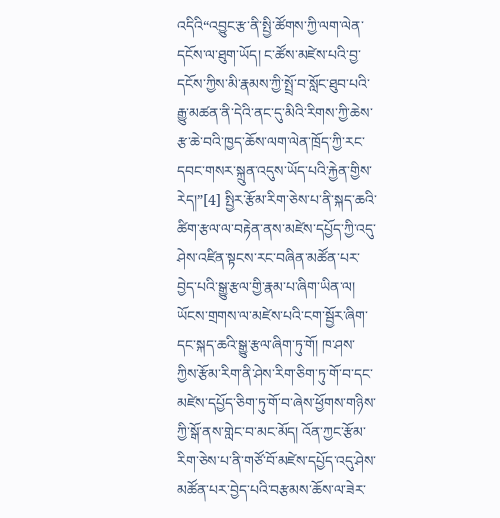འདིའི“འབྱུང་རྩ་ནི་སྤྱི་ཚོགས་ཀྱི་ལག་ལེན་དངོས་ལ་ཐུག་ཡོད། ང་ཚོས་མཛེས་པའི་བྱ་དངོས་ཀྱིས་མི་རྣམས་ཀྱི་སྤྲོ་བ་སློང་ཐུབ་པའི་རྒྱུ་མཚན་ནི་དེའི་ནང་དུ་མིའི་རིགས་ཀྱི་ཆེས་རྩ་ཆེ་བའི་ཁྱད་ཆོས་ལག་ལེན་ཁྲོད་ཀྱི་རང་དབང་གསར་སྐྲུན་འདུས་ཡོད་པའི་རྐྱེན་གྱིས་རེད།”[4] སྤྱིར་རྩོམ་རིག་ཅེས་པ་ནི་སྐད་ཆའི་ཚིག་རྩལ་ལ་བརྟེན་ནས་མཛེས་དཔྱོད་ཀྱི་འདུ་ཤེས་འཛིན་སྟངས་རང་བཞིན་མཚོན་པར་བྱེད་པའི་སྒྱུ་རྩལ་གྱི་རྣམ་པ་ཞིག་ཡིན་ལ། ཡོངས་གྲགས་ལ་མཛེས་པའི་ངག་སྦྱོར་ཞིག་དང་སྐད་ཆའི་སྒྱུ་རྩལ་ཞིག་ཏུ་གོ། ཁ་ཤས་ཀྱིས་རྩོམ་རིག་ནི་ཤེས་རིག་ཅིག་ཏུ་གོ་བ་དང་མཛེས་དཔྱོད་ཅིག་ཏུ་གོ་བ་ཞེས་ཕྱོགས་གཉིས་ཀྱི་སྒོ་ནས་གླེང་བ་མང་མོད། འོན་ཀྱང་རྩོམ་རིག་ཅེས་པ་ནི་གཙོ་བོ་མཛེས་དཔྱོད་འདུ་ཤེས་མཚོན་པར་བྱེད་པའི་བརྩམས་ཆོས་ལ་ཟེར་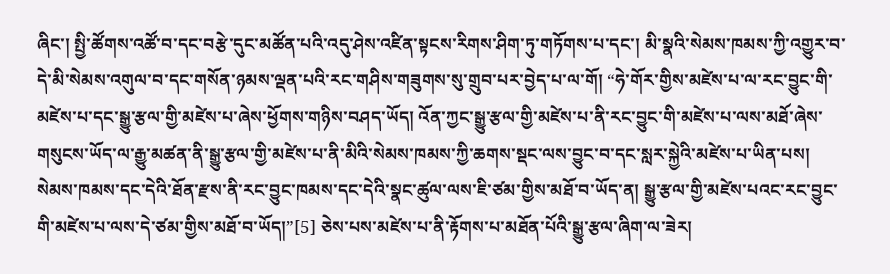ཞིང་། སྤྱི་ཚོགས་འཚོ་བ་དང་བརྩེ་དུང་མཚོན་པའི་འདུ་ཤེས་འཛིན་སྟངས་རིགས་ཤིག་ཏུ་གཏོགས་པ་དང་། མི་སྣའི་སེམས་ཁམས་ཀྱི་འགྱུར་བ་དེ་མི་སེམས་འགུལ་བ་དང་གསོན་ཉམས་ལྡན་པའི་རང་གཤིས་གཟུགས་སུ་གྲུབ་པར་བྱེད་པ་ལ་གོ། “ཧེ་གོར་གྱིས་མཛེས་པ་ལ་རང་བྱུང་གི་མཛེས་པ་དང་སྒྱུ་རྩལ་གྱི་མཛེས་པ་ཞེས་ཕྱོགས་གཉིས་བཤད་ཡོད། འོན་ཀྱང་སྒྱུ་རྩལ་གྱི་མཛེས་པ་ནི་རང་བྱུང་གི་མཛེས་པ་ལས་མཐོ་ཞེས་གསུངས་ཡོད་ལ་རྒྱུ་མཚན་ནི་སྒྱུ་རྩལ་གྱི་མཛེས་པ་ནི་མིའི་སེམས་ཁམས་ཀྱི་ཆགས་སྡང་ལས་བྱུང་བ་དང་སླར་སྐྱེའི་མཛེས་པ་ཡིན་པས། སེམས་ཁམས་དང་དེའི་ཐོན་རྫས་ནི་རང་བྱུང་ཁམས་དང་དེའི་སྣང་ཚུལ་ལས་ཇི་ཙམ་གྱིས་མཐོ་བ་ཡོད་ན། སྒྱུ་རྩལ་གྱི་མཛེས་པའང་རང་བྱུང་གི་མཛེས་པ་ལས་དེ་ཙམ་གྱིས་མཐོ་བ་ཡོད།”[5] ཅེས་པས་མཛེས་པ་ནི་རྟོགས་པ་མཐོན་པོའི་སྒྱུ་རྩལ་ཞིག་ལ་ཟེར།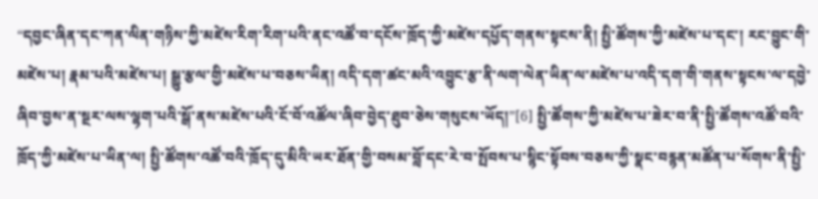“དབྱང་ཞིན་དང་ཀན་ལིན་གཉིས་ཀྱི་མཛེས་རིག་རིག་པའི་ནང་འཚོ་བ་དངོས་ཁྲོད་ཀྱི་མཛེས་དཔྱོད་གནས་སྟངས་ནི། སྤྱི་ཚོགས་ཀྱི་མཛེས་པ་དང་། རང་བྱུང་གི་མཛེས་པ། རྣམ་པའི་མཛེས་པ། སྒྱུ་རྩལ་གྱི་མཛེས་པ་བཅས་ཡིན། འདི་དག་ཚང་མའི་འབྱུང་རྩ་ནི་ལག་ལེན་ཡིན་ལ་མཛེས་པ་འདི་དག་གི་གནས་སྟངས་ལ་དབྱེ་ཞིབ་བྱས་ན་སྔར་ལས་ལྷག་པའི་སྒོ་ནས་མཛེས་པའི་ངོ་བོ་འཚོལ་ཞིབ་བྱེད་ཐུབ་ཅེས་གསུངས་ཡོད།”[6] སྤྱི་ཚོགས་ཀྱི་མཛེས་པ་ཟེར་བ་ནི་སྤྱི་ཚོགས་འཚོ་བའི་ཁྲོད་ཀྱི་མཛེས་པ་ཡིན་ལ། སྤྱི་ཚོགས་འཚོ་བའི་ཁྲོད་དུ་མིའི་ཡར་ཐོན་གྱི་བསམ་བློ་དང་རེ་བ་སྤོབས་པ་སྙིང་སྟོབས་བཅས་ཀྱི་སྣང་བརྙན་མཚོན་པ་སོགས་ནི་སྤྱི་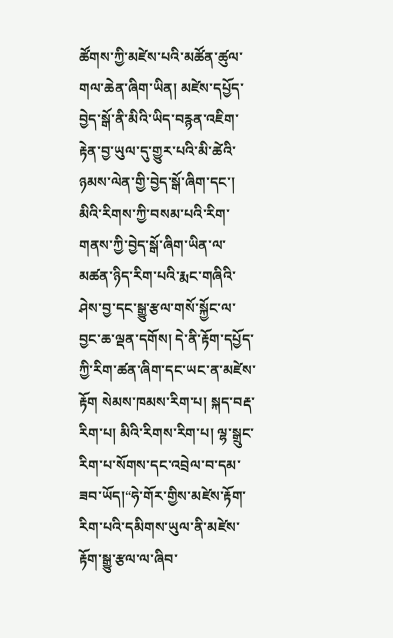ཚོགས་ཀྱི་མཛེས་པའི་མཚོན་ཚུལ་གལ་ཆེན་ཞིག་ཡིན། མཛེས་དཔྱོད་བྱེད་སྒོ་ནི་མིའི་ཡིད་བརྙན་འཇིག་རྟེན་བྱ་ཡུལ་དུ་གྱུར་པའི་མི་ཚེའི་ཉམས་ལེན་གྱི་བྱེད་སྒོ་ཞིག་དང་། མིའི་རིགས་ཀྱི་བསམ་པའི་རིག་གནས་ཀྱི་བྱེད་སྒོ་ཞིག་ཡིན་ལ་མཚན་ཉིད་རིག་པའི་རྨང་གཞིའི་ཤེས་བྱ་དང་སྒྱུ་རྩལ་གསོ་སྐྱོང་ལ་བྱང་ཆ་ལྡན་དགོས། དེ་ནི་རྟོག་དཔྱོད་ཀྱི་རིག་ཚན་ཞིག་དང་ཡང་ན་མཛེས་རྟོག སེམས་ཁམས་རིག་པ། སྐད་བརྡ་རིག་པ། མིའི་རིགས་རིག་པ། ལྷ་སྒྲུང་རིག་པ་སོགས་དང་འབྲེལ་བ་དམ་ཟབ་ཡོད།“ཧེ་གོར་གྱིས་མཛེས་རྟོག་རིག་པའི་དམིགས་ཡུལ་ནི་མཛེས་རྟོག་སྒྱུ་རྩལ་ལ་ཞིབ་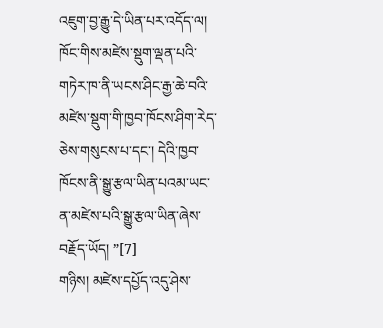འཇུག་བྱ་རྒྱུ་དེ་ཡིན་པར་འདོད་ལ། ཁོང་གིས་མཛེས་སྡུག་ལྡན་པའི་གཏེར་ཁ་ནི་ཡངས་ཤིང་རྒྱ་ཆེ་བའི་མཛེས་སྡུག་གི་ཁྱབ་ཁོངས་ཤིག་རེད་ཅེས་གསུངས་པ་དང་། དེའི་ཁྱབ་ཁོངས་ནི་སྒྱུ་རྩལ་ཡིན་པའམ་ཡང་ན་མཛེས་པའི་སྒྱུ་རྩལ་ཡིན་ཞེས་བརྗོད་ཡོད། ”[7]
གཉིས། མཛེས་དཔྱོད་འདུ་ཤེས་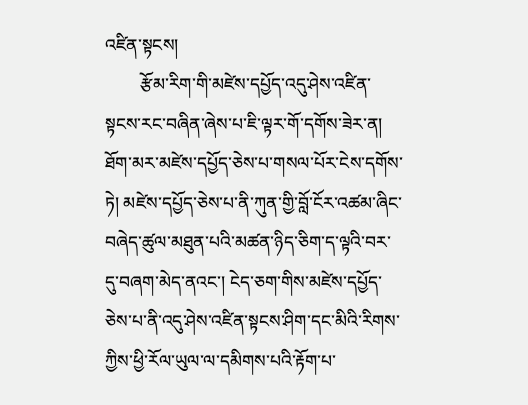འཛིན་སྟངས།
        རྩོམ་རིག་གི་མཛེས་དཔྱོད་འདུ་ཤེས་འཛིན་སྟངས་རང་བཞིན་ཞེས་པ་ཇི་ལྟར་གོ་དགོས་ཟེར་ན། ཐོག་མར་མཛེས་དཔྱོད་ཅེས་པ་གསལ་པོར་ངེས་དགོས་ཏེ། མཛེས་དཔྱོད་ཅེས་པ་ནི་ཀུན་གྱི་བློ་ངོར་འཚམ་ཞིང་བཞེད་ཚུལ་མཐུན་པའི་མཚན་ཉིད་ཅིག་ད་ལྟའི་བར་དུ་བཞག་མེད་ནའང་། ངེད་ཅག་གིས་མཛེས་དཔྱོད་ཅེས་པ་ནི་འདུ་ཤེས་འཛིན་སྟངས་ཤིག་དང་མིའི་རིགས་ཀྱིས་ཕྱི་རོལ་ཡུལ་ལ་དམིགས་པའི་རྟོག་པ་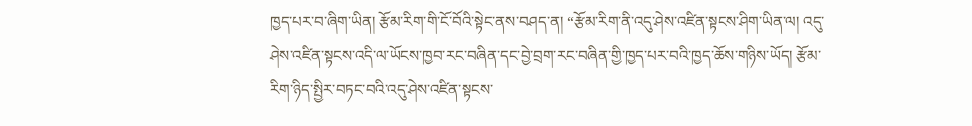ཁྱད་པར་བ་ཞིག་ཡིན། རྩོམ་རིག་གི་ངོ་བོའི་སྟེང་ནས་བཤད་ན། “རྩོམ་རིག་ནི་འདུ་ཤེས་འཛིན་སྟངས་ཤིག་ཡིན་ལ། འདུ་ཤེས་འཛིན་སྟངས་འདི་ལ་ཡོངས་ཁྱབ་རང་བཞིན་དང་བྱེ་བྲག་རང་བཞིན་གྱི་ཁྱད་པར་བའི་ཁྱད་ཆོས་གཉིས་ཡོད། རྩོམ་རིག་ཉིད་སྤྱིར་བཏང་བའི་འདུ་ཤེས་འཛིན་སྟངས་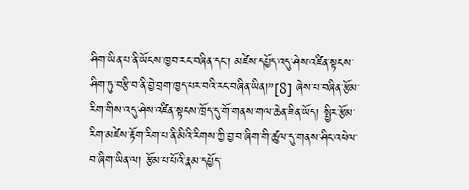ཤིག་ཡིན་པ་ནི་ཡོངས་ཁྱབ་རང་བཞིན་དང་། མཛེས་དཔྱོད་འདུ་ཤེས་འཛིན་སྟངས་ཤིག་ཏུ་བརྩི་བ་ནི་བྱེ་བྲག་ཁྱད་པར་བའི་རང་བཞིན་ཡིན།”[8] ཞེས་པ་བཞིན་རྩོམ་རིག་གིས་འདུ་ཤེས་འཛིན་སྟངས་ཁྲོད་དུ་གོ་གནས་གལ་ཆེན་ཟིན་ཡོད། སྤྱིར་རྩོམ་རིག་མཛེས་རྟོག་རིག་པ་ནི་མིའི་རིགས་ཀྱི་བྱ་བ་ཞིག་གི་ཚུལ་དུ་གནས་ཤིང་འཕེལ་བ་ཞིག་ཡིན་ལ། རྩོམ་པ་པོའི་རྣམ་དཔྱོད་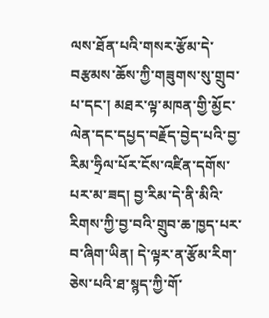ལས་ཐོན་པའི་གསར་རྩོམ་དེ་བརྩམས་ཆོས་ཀྱི་གཟུགས་སུ་གྲུབ་པ་དང་། མཐར་ལྟ་མཁན་གྱི་མྱོང་ལེན་དང་དཔྱད་བརྗོད་བྱེད་པའི་བྱ་རིམ་ཧྲིལ་པོར་ངོས་འཛིན་དགོས་པར་མ་ཟད། བྱ་རིམ་དེ་ནི་མིའི་རིགས་ཀྱི་བྱ་བའི་གྲུབ་ཆ་ཁྱད་པར་བ་ཞིག་ཡིན། དེ་ལྟར་ན་རྩོམ་རིག་ཅེས་པའི་ཐ་སྙད་ཀྱི་གོ་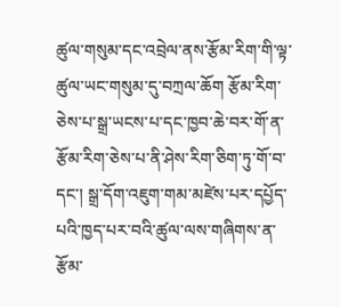ཚུལ་གསུམ་དང་འབྲེལ་ནས་རྩོམ་རིག་གི་ལྟ་ཚུལ་ཡང་གསུམ་དུ་བཀྲལ་ཆོག རྩོམ་རིག་ཅེས་པ་སྒྲ་ཡངས་པ་དང་ཁྱབ་ཆེ་བར་གོ་ན་རྩོམ་རིག་ཅེས་པ་ནི་ཤེས་རིག་ཅིག་ཏུ་གོ་བ་དང་། སྒྲ་དོག་འཇུག་གམ་མཛེས་པར་དཔྱོད་པའི་ཁྱད་པར་བའི་ཚུལ་ལས་གཞིགས་ན་རྩོམ་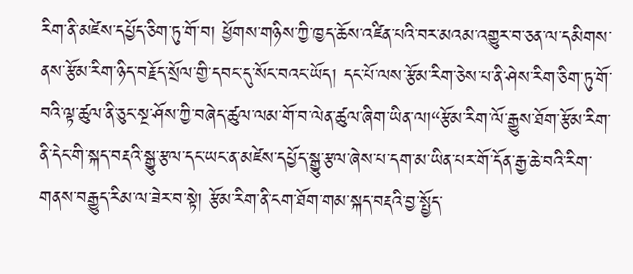རིག་ནི་མཛེས་དཔྱོད་ཅིག་ཏུ་གོ་བ། ཕྱོགས་གཉིས་ཀྱི་ཁྱད་ཆོས་འཛིན་པའི་བར་མའམ་འགྱུར་བ་ཅན་ལ་དམིགས་ནས་རྩོམ་རིག་ཉིད་བརྗོད་སྲོལ་གྱི་དབང་དུ་སོང་བའང་ཡོད། དང་པོ་ལས་རྩོམ་རིག་ཅེས་པ་ནི་ཤེས་རིག་ཅིག་ཏུ་གོ་བའི་ལྟ་ཚུལ་ནི་ཅུང་སྔ་ཤོས་ཀྱི་བཞེད་ཚུལ་ལམ་གོ་བ་ལེན་ཚུལ་ཞིག་ཡིན་ལ།“རྩོམ་རིག་ལོ་རྒྱུས་ཐོག་རྩོམ་རིག་ནི་དེང་གི་སྐད་བརྡའི་སྒྱུ་རྩལ་དང་ཡང་ན་མཛེས་དཔྱོད་སྒྱུ་རྩལ་ཞེས་པ་དག་མ་ཡིན་པར་གོ་དོན་རྒྱ་ཆེ་བའི་རིག་གནས་བརྒྱུད་རིམ་ལ་ཟེར་བ་སྟེ། རྩོམ་རིག་ནི་ངག་ཐོག་གམ་སྐད་བརྡའི་བྱ་སྤྱོད་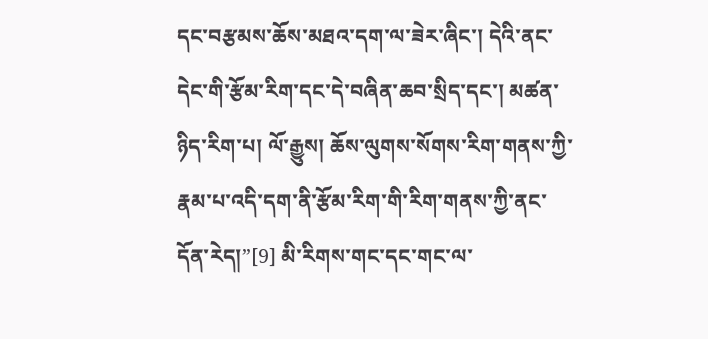དང་བརྩམས་ཆོས་མཐའ་དག་ལ་ཟེར་ཞིང་། དེའི་ནང་དེང་གི་རྩོམ་རིག་དང་དེ་བཞིན་ཆབ་སྲིད་དང་། མཚན་ཉིད་རིག་པ། ལོ་རྒྱུས། ཆོས་ལུགས་སོགས་རིག་གནས་ཀྱི་རྣམ་པ་འདི་དག་ནི་རྩོམ་རིག་གི་རིག་གནས་ཀྱི་ནང་དོན་རེད།”[9] མི་རིགས་གང་དང་གང་ལ་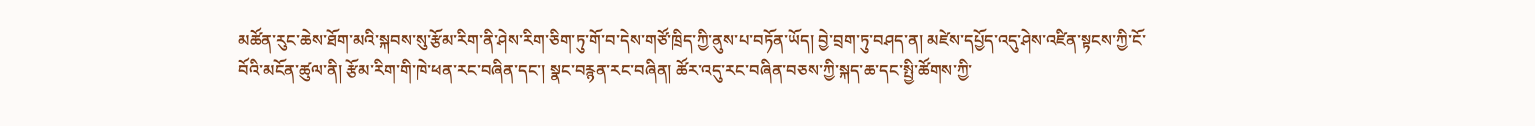མཚོན་རུང་ཆེས་ཐོག་མའི་སྐབས་སུ་རྩོམ་རིག་ནི་ཤེས་རིག་ཅིག་ཏུ་གོ་བ་དེས་གཙོ་ཁྲིད་ཀྱི་ནུས་པ་བཏོན་ཡོད། བྱེ་བྲག་ཏུ་བཤད་ན། མཛེས་དཔྱོད་འདུ་ཤེས་འཛིན་སྟངས་ཀྱི་ངོ་བོའི་མངོན་ཚུལ་ནི། རྩོམ་རིག་གི་ཁེ་ཕན་རང་བཞིན་དང་། སྣང་བརྙན་རང་བཞིན། ཚོར་འདུ་རང་བཞིན་བཅས་ཀྱི་སྐད་ཆ་དང་སྤྱི་ཚོགས་ཀྱི་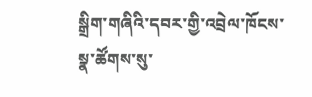སྒྲིག་གཞིའི་དབར་གྱི་འབྲེལ་ཁོངས་སྣ་ཚོགས་སུ་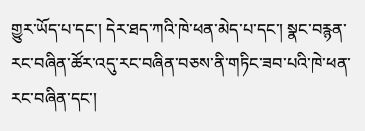གྱུར་ཡོད་པ་དང་། དེར་ཐད་ཀའི་ཁེ་ཕན་མེད་པ་དང་། སྣང་བརྙན་རང་བཞིན་ཚོར་འདུ་རང་བཞིན་བཅས་ནི་གཏིང་ཟབ་པའི་ཁེ་ཕན་རང་བཞིན་དང་།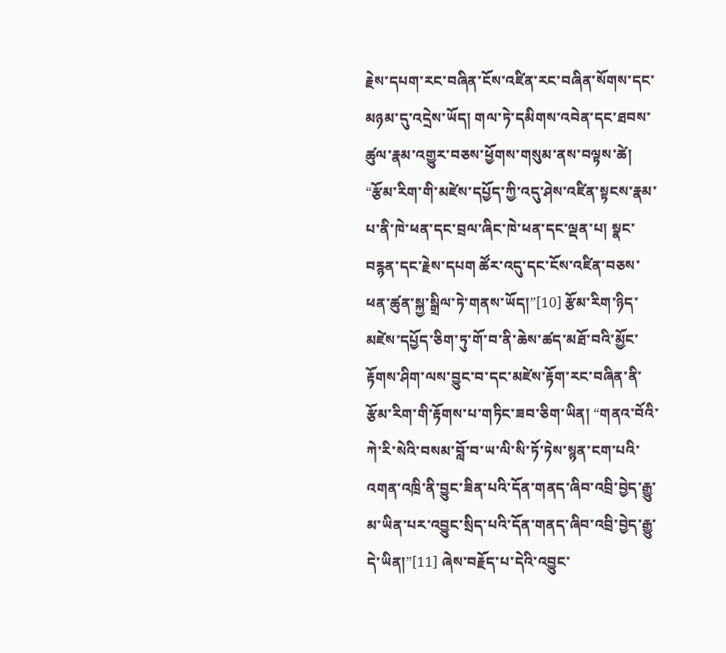རྗེས་དཔག་རང་བཞིན་ངོས་འཛིན་རང་བཞིན་སོགས་དང་མཉམ་དུ་འདྲེས་ཡོད། གལ་ཏེ་དམིགས་འབེན་དང་ཐབས་ཚུལ་རྣམ་འགྱུར་བཅས་ཕྱོགས་གསུམ་ནས་བལྟས་ཚེ། “རྩོམ་རིག་གི་མཛེས་དཔྱོད་ཀྱི་འདུ་ཤེས་འཛིན་སྟངས་རྣམ་པ་ནི་ཁེ་ཕན་དང་བྲལ་ཞིང་ཁེ་ཕན་དང་ལྡན་པ། སྣང་བརྙན་དང་རྗེས་དཔག ཚོར་འདུ་དང་ངོས་འཛིན་བཅས་ཕན་ཚུན་སྐྱ་སྒྲིལ་ཏེ་གནས་ཡོད།”[10] རྩོམ་རིག་ཉིད་མཛེས་དཔྱོད་ཅིག་ཏུ་གོ་བ་ནི་ཆེས་ཚད་མཐོ་བའི་མྱོང་རྟོགས་ཤིག་ལས་བྱུང་བ་དང་མཛེས་རྟོག་རང་བཞིན་ནི་རྩོམ་རིག་གི་རྟོགས་པ་གཏིང་ཟབ་ཅིག་ཡིན། “གནའ་བོའི་ཀེ་རི་སེའི་བསམ་བློ་བ་ཡ་ལི་སི་ཏོ་ཏེས་སྙན་ངག་པའི་འགན་འཁྲི་ནི་བྱུང་ཟིན་པའི་དོན་གནད་ཞིབ་འབྲི་བྱེད་རྒྱུ་མ་ཡིན་པར་འབྱུང་སྲིད་པའི་དོན་གནད་ཞིབ་འབྲི་བྱེད་རྒྱུ་དེ་ཡིན།”[11] ཞེས་བརྗོད་པ་དེའི་འབྱུང་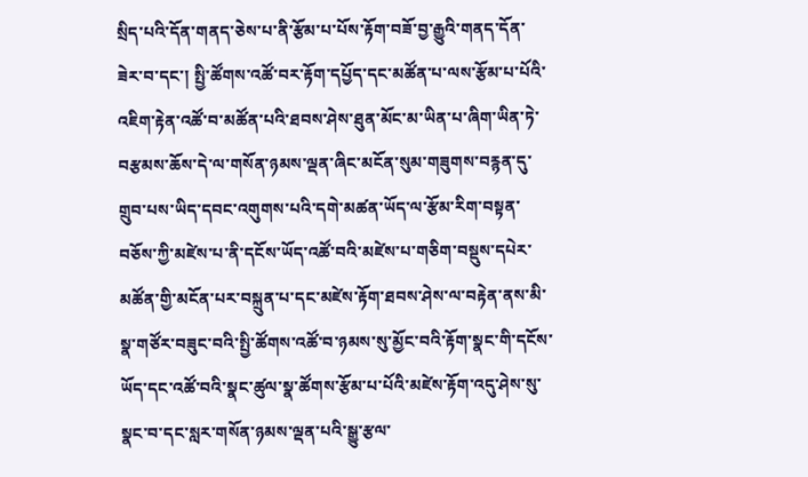སྲིད་པའི་དོན་གནད་ཅེས་པ་ནི་རྩོམ་པ་པོས་རྟོག་བཟོ་བྱ་རྒྱུའི་གནད་དོན་ཟེར་བ་དང་། སྤྱི་ཚོགས་འཚོ་བར་རྟོག་དཔྱོད་དང་མཚོན་པ་ལས་རྩོམ་པ་པོའི་འཇིག་རྟེན་འཚོ་བ་མཚོན་པའི་ཐབས་ཤེས་ཐུན་མོང་མ་ཡིན་པ་ཞིག་ཡིན་ཏེ་བརྩམས་ཆོས་དེ་ལ་གསོན་ཉམས་ལྡན་ཞིང་མངོན་སུམ་གཟུགས་བརྙན་དུ་གྲུབ་པས་ཡིད་དབང་འགུགས་པའི་དགེ་མཚན་ཡོད་ལ་རྩོམ་རིག་བསྟན་བཅོས་ཀྱི་མཛེས་པ་ནི་དངོས་ཡོད་འཚོ་བའི་མཛེས་པ་གཅིག་བསྡུས་དཔེར་མཚོན་གྱི་མངོན་པར་བསྐྲུན་པ་དང་མཛེས་རྟོག་ཐབས་ཤེས་ལ་བརྟེན་ནས་མི་སྣ་གཙོར་བཟུང་བའི་སྤྱི་ཚོགས་འཚོ་བ་ཉམས་སུ་མྱོང་བའི་རྟོག་སྣང་གི་དངོས་ཡོད་དང་འཚོ་བའི་སྣང་ཚུལ་སྣ་ཚོགས་རྩོམ་པ་པོའི་མཛེས་རྟོག་འདུ་ཤེས་སུ་སྣང་བ་དང་སླར་གསོན་ཉམས་ལྡན་པའི་སྒྱུ་རྩལ་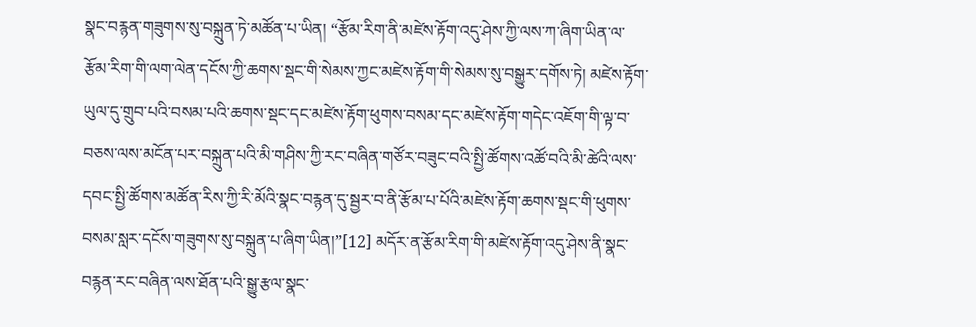སྣང་བརྙན་གཟུགས་སུ་བསྐྲུན་ཏེ་མཚོན་པ་ཡིན། “རྩོམ་རིག་ནི་མཛེས་རྟོག་འདུ་ཤེས་ཀྱི་ལས་ཀ་ཞིག་ཡིན་ལ་རྩོམ་རིག་གི་ལག་ལེན་དངོས་ཀྱི་ཆགས་སྡང་གི་སེམས་ཀྱང་མཛེས་རྟོག་གི་སེམས་སུ་བསྒྱུར་དགོས་ཏེ། མཛེས་རྟོག་ཡུལ་དུ་གྲུབ་པའི་བསམ་པའི་ཆགས་སྡང་དང་མཛེས་རྟོག་ཕུགས་བསམ་དང་མཛེས་རྟོག་གདེང་འཇོག་གི་ལྟ་བ་བཅས་ལས་མངོན་པར་བསྐྲུན་པའི་མི་གཤིས་ཀྱི་རང་བཞིན་གཙོར་བཟུང་བའི་སྤྱི་ཚོགས་འཚོ་བའི་མི་ཚེའི་ལས་དབང་སྤྱི་ཚོགས་མཚོན་རིས་ཀྱི་རི་མོའི་སྣང་བརྙན་དུ་སྦྱར་བ་ནི་རྩོམ་པ་པོའི་མཛེས་རྟོག་ཆགས་སྡང་གི་ཕུགས་བསམ་སླར་དངོས་གཟུགས་སུ་བསྐྲུན་པ་ཞིག་ཡིན།”[12] མདོར་ན་རྩོམ་རིག་གི་མཛེས་རྟོག་འདུ་ཤེས་ནི་སྣང་བརྙན་རང་བཞིན་ལས་ཐོན་པའི་སྒྱུ་རྩལ་སྣང་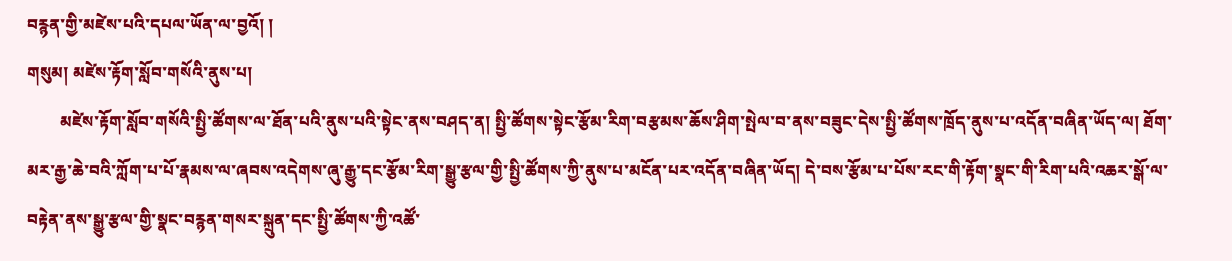བརྙན་གྱི་མཛེས་པའི་དཔལ་ཡོན་ལ་བྱའོ། །
གསུམ། མཛེས་རྟོག་སློབ་གསོའི་ནུས་པ།
        མཛེས་རྟོག་སློབ་གསོའི་སྤྱི་ཚོགས་ལ་ཐོན་པའི་ནུས་པའི་སྟེང་ནས་བཤད་ན། སྤྱི་ཚོགས་སྟེང་རྩོམ་རིག་བརྩམས་ཆོས་ཤིག་སྤེལ་བ་ནས་བཟུང་དེས་སྤྱི་ཚོགས་ཁྲོད་ནུས་པ་འདོན་བཞིན་ཡོད་ལ། ཐོག་མར་རྒྱ་ཆེ་བའི་ཀློག་པ་པོ་རྣམས་ལ་ཞབས་འདེགས་ཞུ་རྒྱུ་དང་རྩོམ་རིག་སྒྱུ་རྩལ་གྱི་སྤྱི་ཚོགས་ཀྱི་ནུས་པ་མངོན་པར་འདོན་བཞིན་ཡོད། དེ་བས་རྩོམ་པ་པོས་རང་གི་རྟོག་སྣང་གི་རིག་པའི་འཆར་སྒོ་ལ་བརྟེན་ནས་སྒྱུ་རྩལ་གྱི་སྣང་བརྙན་གསར་སྐྲུན་དང་སྤྱི་ཚོགས་ཀྱི་འཚོ་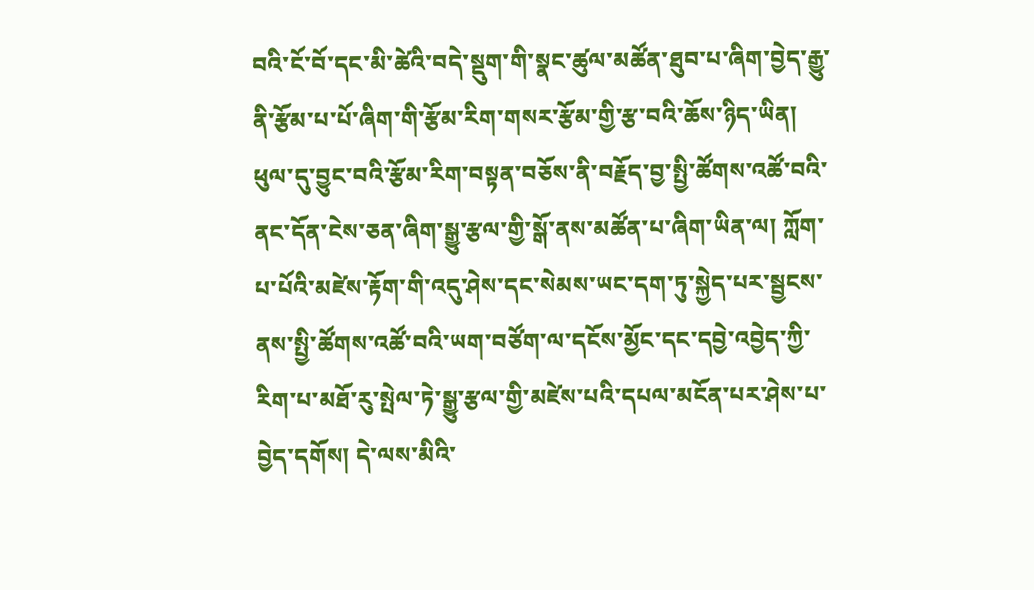བའི་ངོ་བོ་དང་མི་ཚེའི་བདེ་སྡུག་གི་སྣང་ཚུལ་མཚོན་ཐུབ་པ་ཞིག་བྱེད་རྒྱུ་ནི་རྩོམ་པ་པོ་ཞིག་གི་རྩོམ་རིག་གསར་རྩོམ་གྱི་རྩ་བའི་ཆོས་ཉིད་ཡིན། ཕུལ་དུ་བྱུང་བའི་རྩོམ་རིག་བསྟན་བཅོས་ནི་བརྗོད་བྱ་སྤྱི་ཚོགས་འཚོ་བའི་ནང་དོན་ངེས་ཅན་ཞིག་སྒྱུ་རྩལ་གྱི་སྒོ་ནས་མཚོན་པ་ཞིག་ཡིན་ལ། ཀློག་པ་པོའི་མཛེས་རྟོག་གི་འདུ་ཤེས་དང་སེམས་ཡང་དག་ཏུ་སྐྱེད་པར་སྦྱངས་ནས་སྤྱི་ཚོགས་འཚོ་བའི་ཡག་བཙོག་ལ་དངོས་མྱོང་དང་དབྱེ་འབྱེད་ཀྱི་རིག་པ་མཐོ་རུ་སྤེལ་ཏེ་སྒྱུ་རྩལ་གྱི་མཛེས་པའི་དཔལ་མངོན་པར་ཤེས་པ་བྱེད་དགོས། དེ་ལས་མིའི་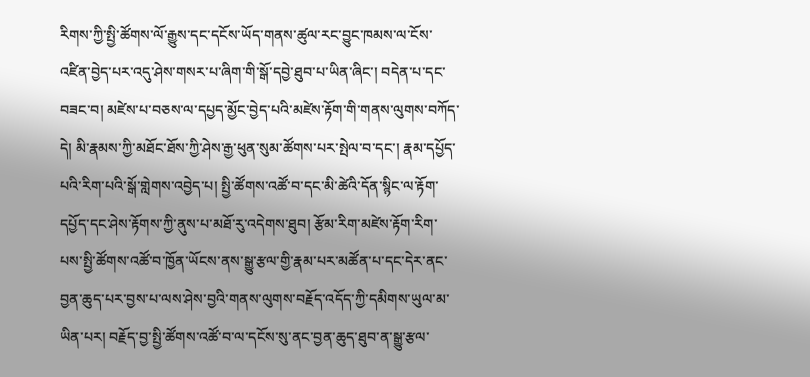རིགས་ཀྱི་སྤྱི་ཚོགས་ལོ་རྒྱུས་དང་དངོས་ཡོད་གནས་ཚུལ་རང་བྱུང་ཁམས་ལ་ངོས་འཛིན་བྱེད་པར་འདུ་ཤེས་གསར་པ་ཞིག་གི་སྒོ་དབྱེ་ཐུབ་པ་ཡིན་ཞིང་། བདེན་པ་དང་བཟང་བ། མཛེས་པ་བཅས་ལ་དཔྱད་མྱོང་བྱེད་པའི་མཛེས་རྟོག་གི་གནས་ལུགས་བཀོད་དེ། མི་རྣམས་ཀྱི་མཐོང་ཐོས་ཀྱི་ཤེས་རྒྱ་ཕུན་སུམ་ཚོགས་པར་སྤེལ་བ་དང་། རྣམ་དཔྱོད་པའི་རིག་པའི་སྒོ་གླེགས་འབྱེད་པ། སྤྱི་ཚོགས་འཚོ་བ་དང་མི་ཚེའི་དོན་སྙིང་ལ་རྟོག་དཔྱོད་དང་ཤེས་རྟོགས་ཀྱི་ནུས་པ་མཐོ་རུ་འདེགས་ཐུབ། རྩོམ་རིག་མཛེས་རྟོག་རིག་པས་སྤྱི་ཚོགས་འཚོ་བ་ཁྱོན་ཡོངས་ནས་སྒྱུ་རྩལ་གྱི་རྣམ་པར་མཚོན་པ་དང་དེར་ནང་བྱན་ཆུད་པར་བྱས་པ་ལས་ཤེས་བྱའི་གནས་ལུགས་བརྗོད་འདོད་ཀྱི་དམིགས་ཡུལ་མ་ཡིན་པར། བརྗོད་བྱ་སྤྱི་ཚོགས་འཚོ་བ་ལ་དངོས་སུ་ནང་བྱན་ཆུད་ཐུབ་ན་སྒྱུ་རྩལ་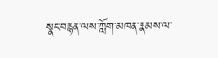སྣང་བརྙན་ལས་ཀློག་མཁན་རྣམས་ལ་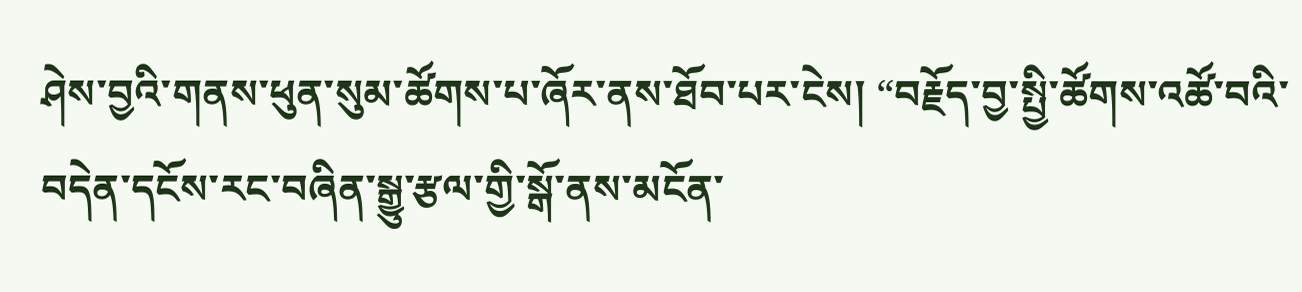ཤེས་བྱའི་གནས་ཕུན་སུམ་ཚོགས་པ་ཞོར་ནས་ཐོབ་པར་ངེས། “བརྗོད་བྱ་སྤྱི་ཚོགས་འཚོ་བའི་བདེན་དངོས་རང་བཞིན་སྒྱུ་རྩལ་གྱི་སྒོ་ནས་མངོན་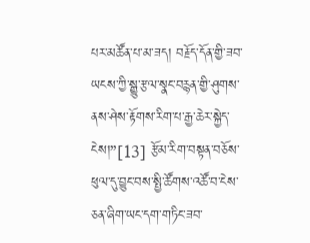པར་མཚོན་པ་མ་ཟད། བརྗོད་དོན་གྱི་ཟབ་ཡངས་ཀྱི་སྒྱུ་རྩལ་སྣང་བརྙན་གྱི་ཤུགས་ནས་ཤེས་རྟོགས་རིག་པ་རྒྱ་ཆེར་སྐྱེད་ངེས།”[13] རྩོམ་རིག་བསྟན་བཅོས་ཕུལ་དུ་བྱུང་བས་སྤྱི་ཚོགས་འཚོ་བ་ངེས་ཅན་ཞིག་ཡང་དག་གཏིང་ཟབ་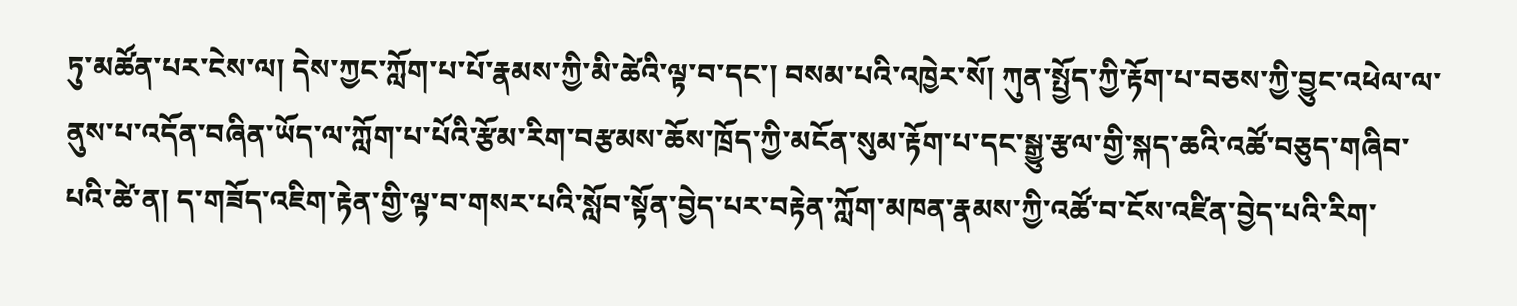ཏུ་མཚོན་པར་ངེས་ལ། དེས་ཀྱང་ཀློག་པ་པོ་རྣམས་ཀྱི་མི་ཚེའི་ལྟ་བ་དང་། བསམ་པའི་འཁྱེར་སོ། ཀུན་སྤྱོད་ཀྱི་རྟོག་པ་བཅས་ཀྱི་བྱུང་འཕེལ་ལ་ནུས་པ་འདོན་བཞིན་ཡོད་ལ་ཀློག་པ་པོའི་རྩོམ་རིག་བརྩམས་ཆོས་ཁྲོད་ཀྱི་མངོན་སུམ་རྟོག་པ་དང་སྒྱུ་རྩལ་གྱི་སྐད་ཆའི་འཚོ་བཅུད་གཞིབ་པའི་ཚེ་ན། ད་གཟོད་འཇིག་རྟེན་གྱི་ལྟ་བ་གསར་པའི་སློབ་སྟོན་བྱེད་པར་བརྟེན་ཀློག་མཁན་རྣམས་ཀྱི་འཚོ་བ་ངོས་འཛིན་བྱེད་པའི་རིག་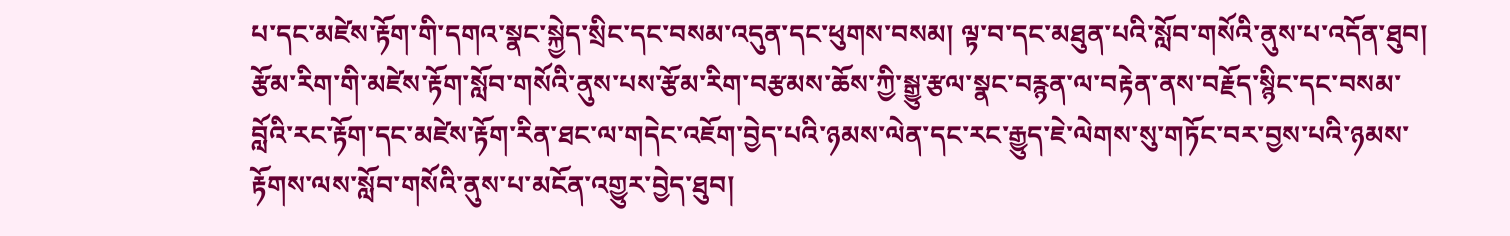པ་དང་མཛེས་རྟོག་གི་དགའ་སྣང་སྐྱེད་སྲིང་དང་བསམ་འདུན་དང་ཕུགས་བསམ། ལྟ་བ་དང་མཐུན་པའི་སློབ་གསོའི་ནུས་པ་འདོན་ཐུབ། རྩོམ་རིག་གི་མཛེས་རྟོག་སློབ་གསོའི་ནུས་པས་རྩོམ་རིག་བརྩམས་ཆོས་ཀྱི་སྒྱུ་རྩལ་སྣང་བརྙན་ལ་བརྟེན་ནས་བརྗོད་སྙིང་དང་བསམ་བློའི་རང་རྟོག་དང་མཛེས་རྟོག་རིན་ཐང་ལ་གདེང་འཇོག་བྱེད་པའི་ཉམས་ལེན་དང་རང་རྒྱུད་ཇེ་ལེགས་སུ་གཏོང་བར་བྱས་པའི་ཉམས་རྟོགས་ལས་སློབ་གསོའི་ནུས་པ་མངོན་འགྱུར་བྱེད་ཐུབ།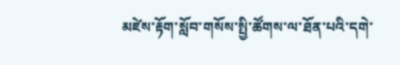མཛེས་རྟོག་སློབ་གསོས་སྤྱི་ཚོགས་ལ་ཐོན་པའི་དགེ་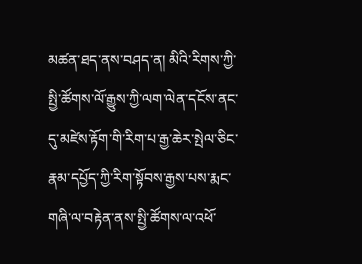མཚན་ཐད་ནས་བཤད་ན། མིའི་རིགས་ཀྱི་སྤྱི་ཚོགས་ལོ་རྒྱུས་ཀྱི་ལག་ལེན་དངོས་ནང་དུ་མཛེས་རྟོག་གི་རིག་པ་རྒྱ་ཆེར་སྤེལ་ཅིང་རྣམ་དཔྱོད་ཀྱི་རིག་སྟོབས་རྒྱས་པས་རྨང་གཞི་ལ་བརྟེན་ནས་སྤྱི་ཚོགས་ལ་འཕོ་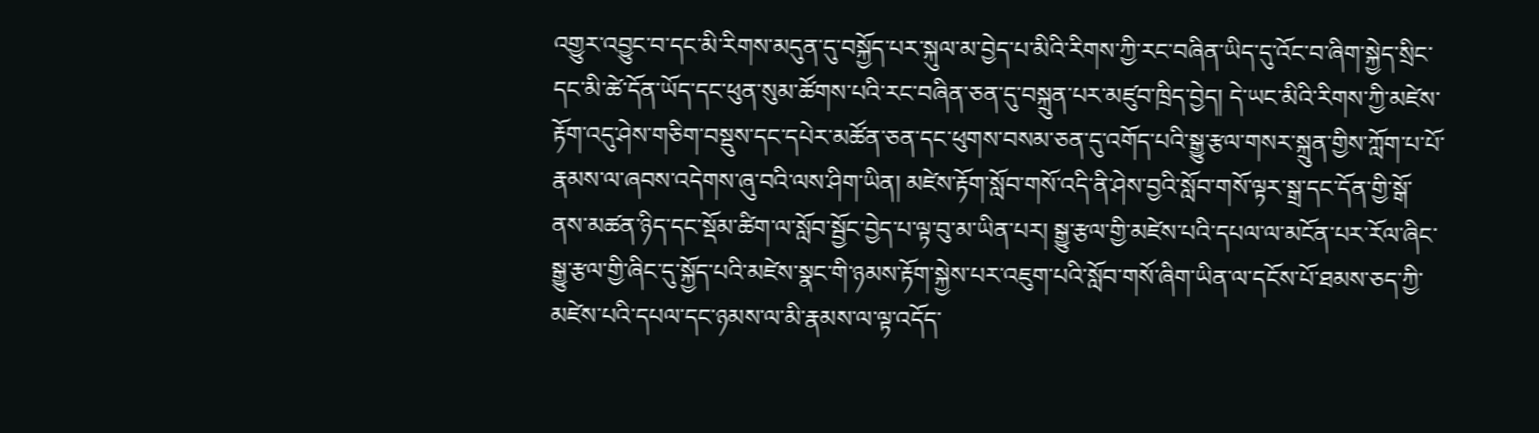འགྱུར་འབྱུང་བ་དང་མི་རིགས་མདུན་དུ་བསྐྱོད་པར་སྐུལ་མ་བྱེད་པ་མིའི་རིགས་ཀྱི་རང་བཞིན་ཡིད་དུ་འོང་བ་ཞིག་སྐྱེད་སྲིང་དང་མི་ཚེ་དོན་ཡོད་དང་ཕུན་སུམ་ཚོགས་པའི་རང་བཞིན་ཅན་དུ་བསྐྲུན་པར་མཛུབ་ཁྲིད་བྱེད། དེ་ཡང་མིའི་རིགས་ཀྱི་མཛེས་རྟོག་འདུ་ཤེས་གཅིག་བསྡུས་དང་དཔེར་མཚོན་ཅན་དང་ཕུགས་བསམ་ཅན་དུ་འགོད་པའི་སྒྱུ་རྩལ་གསར་སྐྲུན་གྱིས་ཀློག་པ་པོ་རྣམས་ལ་ཞབས་འདེགས་ཞུ་བའི་ལས་ཤིག་ཡིན། མཛེས་རྟོག་སློབ་གསོ་འདི་ནི་ཤེས་བྱའི་སློབ་གསོ་ལྟར་སྒྲ་དང་དོན་གྱི་སྒོ་ནས་མཚན་ཉིད་དང་སྡོམ་ཚིག་ལ་སློབ་སྦྱོང་བྱེད་པ་ལྟ་བུ་མ་ཡིན་པར། སྒྱུ་རྩལ་གྱི་མཛེས་པའི་དཔལ་ལ་མངོན་པར་རོལ་ཞིང་སྒྱུ་རྩལ་གྱི་ཞིང་དུ་སྐྱོད་པའི་མཛེས་སྣང་གི་ཉམས་རྟོག་སྐྱེས་པར་འཇུག་པའི་སློབ་གསོ་ཞིག་ཡིན་ལ་དངོས་པོ་ཐམས་ཅད་ཀྱི་མཛེས་པའི་དཔལ་དང་ཉམས་ལ་མི་རྣམས་ལ་ལྟ་འདོད་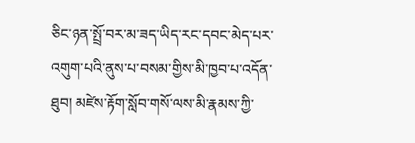ཅིང་ཉན་སྤྲོ་བར་མ་ཟད་ཡིད་རང་དབང་མེད་པར་འགུག་པའི་ནུས་པ་བསམ་གྱིས་མི་ཁྱབ་པ་འདོན་ཐུབ། མཛེས་རྟོག་སློབ་གསོ་ལས་མི་རྣམས་ཀྱི་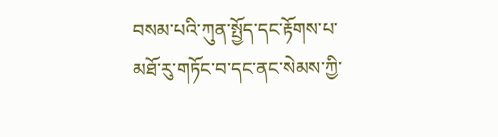བསམ་པའི་ཀུན་སྤྱོད་དང་རྟོགས་པ་མཐོ་རུ་གཏོང་བ་དང་ནང་སེམས་ཀྱི་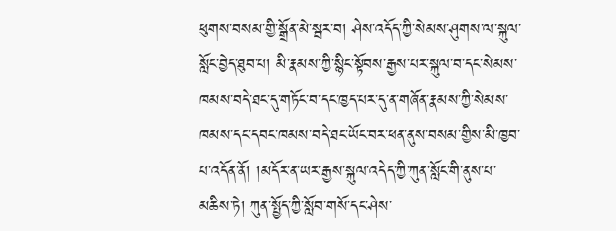ཕུགས་བསམ་གྱི་སྒྲོན་མེ་སྦར་བ། ཤེས་འདོད་ཀྱི་སེམས་ཤུགས་ལ་སྐུལ་སློང་བྱེད་ཐུབ་པ། མི་རྣམས་ཀྱི་སྙིང་སྟོབས་རྒྱས་པར་སྐུལ་བ་དང་སེམས་ཁམས་བདེ་ཐང་དུ་གཏོང་བ་དང་ཁྱད་པར་དུ་ན་གཞོན་རྣམས་ཀྱི་སེམས་ཁམས་དང་དབང་ཁམས་བདེ་ཐང་ཡོང་བར་ཕན་ནུས་བསམ་གྱིས་མི་ཁྱབ་པ་འདོན་ནོ། །མདོར་ན་ཡར་རྒྱས་སྐུལ་འདེད་ཀྱི་ཀུན་སློང་གི་ནུས་པ་མཆིས་ཏེ། ཀུན་སྤྱོད་ཀྱི་སློབ་གསོ་དང་ཤེས་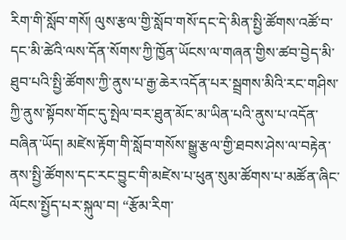རིག་གི་སློབ་གསོ། ལུས་རྩལ་གྱི་སློབ་གསོ་དང་དེ་མིན་སྤྱི་ཚོགས་འཚོ་བ་དང་མི་ཚེའི་ལས་དོན་སོགས་ཀྱི་ཁྱོན་ཡོངས་ལ་གཞན་གྱིས་ཚབ་བྱེད་མི་ཐུབ་པའི་སྤྱི་ཚོགས་ཀྱི་ནུས་པ་རྒྱ་ཆེར་འདོན་པར་སྦྲགས་མིའི་རང་གཤིས་ཀྱི་ནུས་སྟོབས་གོང་དུ་སྤེལ་བར་ཐུན་མོང་མ་ཡིན་པའི་ནུས་པ་འདོན་བཞིན་ཡོད། མཛེས་རྟོག་གི་སློབ་གསོས་སྒྱུ་རྩལ་གྱི་ཐབས་ཤེས་ལ་བརྟེན་ནས་སྤྱི་ཚོགས་དང་རང་བྱུང་གི་མཛེས་པ་ཕུན་སུམ་ཚོགས་པ་མཚོན་ཞིང་ལོངས་སྤྱོད་པར་སྐུལ་བ། “རྩོམ་རིག་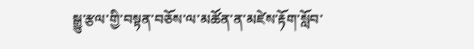སྒྱུ་རྩལ་གྱི་བསྟན་བཅོས་ལ་མཚོན་ན་མཛེས་རྟོག་སློབ་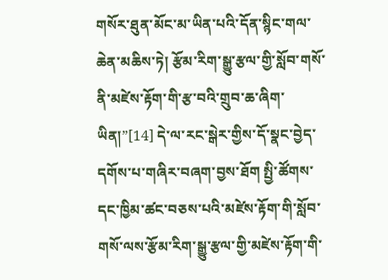གསོར་ཐུན་མོང་མ་ཡིན་པའི་དོན་སྙིང་གལ་ཆེན་མཆིས་ཏེ། རྩོམ་རིག་སྒྱུ་རྩལ་གྱི་སློབ་གསོ་ནི་མཛེས་རྟོག་གི་རྩ་བའི་གྲུབ་ཆ་ཞིག་ཡིན།”[14] དེ་ལ་རང་སྒེར་གྱིས་དོ་སྣང་བྱེད་དགོས་པ་གཞིར་བཞག་བྱས་ཐོག སྤྱི་ཚོགས་དང་ཁྱིམ་ཚང་བཅས་པའི་མཛེས་རྟོག་གི་སློབ་གསོ་ལས་རྩོམ་རིག་སྒྱུ་རྩལ་གྱི་མཛེས་རྟོག་གི་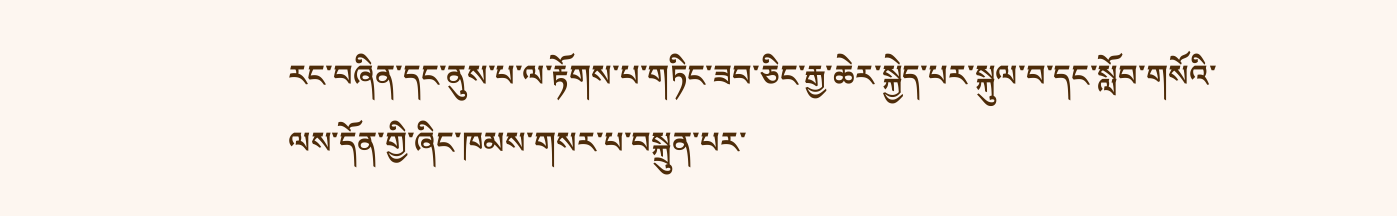རང་བཞིན་དང་ནུས་པ་ལ་རྟོགས་པ་གཏིང་ཟབ་ཅིང་རྒྱ་ཆེར་སྐྱེད་པར་སྐུལ་བ་དང་སློབ་གསོའི་ལས་དོན་གྱི་ཞིང་ཁམས་གསར་པ་བསྐྲུན་པར་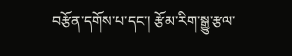བརྩོན་དགོས་པ་དང་། རྩོམ་རིག་སྒྱུ་རྩལ་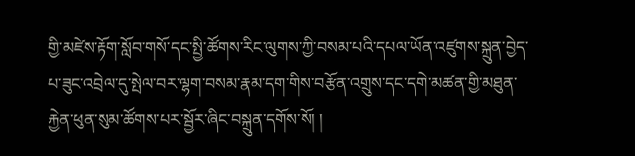གྱི་མཛེས་རྟོག་སློབ་གསོ་དང་སྤྱི་ཚོགས་རིང་ལུགས་ཀྱི་བསམ་པའི་དཔལ་ཡོན་འཛུགས་སྐྲུན་བྱེད་པ་ཟུང་འབྲེལ་དུ་སྤེལ་བར་ལྷག་བསམ་རྣམ་དག་གིས་བརྩོན་འགྲུས་དང་དགེ་མཚན་གྱི་མཐུན་རྐྱེན་ཕུན་སུམ་ཚོགས་པར་སྦྱོར་ཞིང་བསྐྲུན་དགོས་སོ། །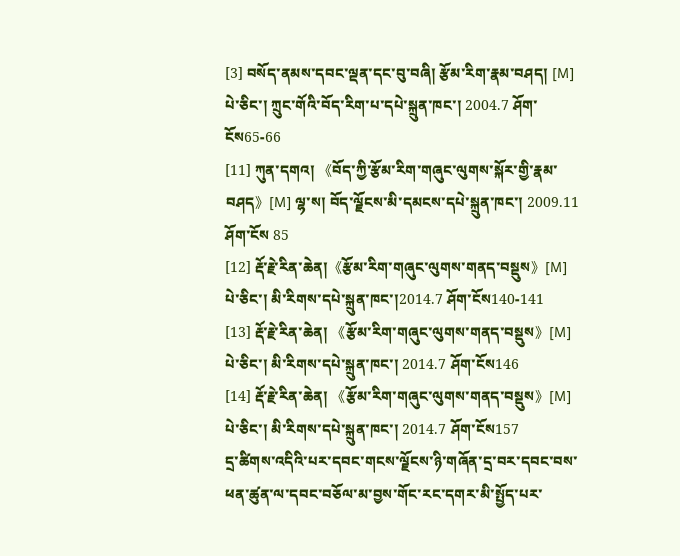[3] བསོད་ནམས་དབང་ལྡན་དང་བུ་བཞི། རྩོམ་རིག་རྣམ་བཤད། [M] པེ་ཅིང་། ཀྲུང་གོའི་བོད་རིག་པ་དཔེ་སྐྲུན་ཁང་། 2004.7 ཤོག་ངོས65-66
[11] ཀུན་དགའ། 《བོད་ཀྱི་རྩོམ་རིག་གཞུང་ལུགས་སྐོར་གྱི་རྣམ་བཤད》[M] ལྷ་ས། བོད་ལྗོངས་མི་དམངས་དཔེ་སྐྲུན་ཁང་། 2009.11 ཤོག་ངོས 85
[12] རྡོ་རྗེ་རིན་ཆེན།《རྩོམ་རིག་གཞུང་ལུགས་གནད་བསྡུས》[M] པེ་ཅིང་། མི་རིགས་དཔེ་སྐྲུན་ཁང་།2014.7 ཤོག་ངོས140-141
[13] རྡོ་རྗེ་རིན་ཆེན། 《རྩོམ་རིག་གཞུང་ལུགས་གནད་བསྡུས》[M] པེ་ཅིང་། མི་རིགས་དཔེ་སྐྲུན་ཁང་། 2014.7 ཤོག་ངོས146
[14] རྡོ་རྗེ་རིན་ཆེན། 《རྩོམ་རིག་གཞུང་ལུགས་གནད་བསྡུས》[M] པེ་ཅིང་། མི་རིགས་དཔེ་སྐྲུན་ཁང་། 2014.7 ཤོག་ངོས157
དྲ་ཚིགས་འདིའི་པར་དབང་གངས་ལྗོངས་ཉི་གཞོན་དྲ་བར་དབང་བས་ཕན་ཚུན་ལ་དབང་བཅོལ་མ་བྱས་གོང་རང་དགར་མི་སྤྱོད་པར་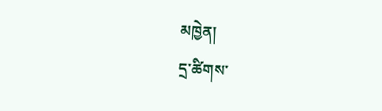མཁྱེན།
དྲ་ཚིགས་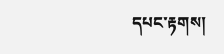དཔང་རྟགས།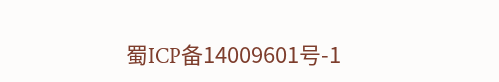蜀ICP备14009601号-1